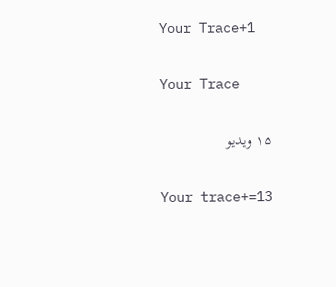Your Trace+1

Your Trace

۱۵ ویدیو

Your trace+=13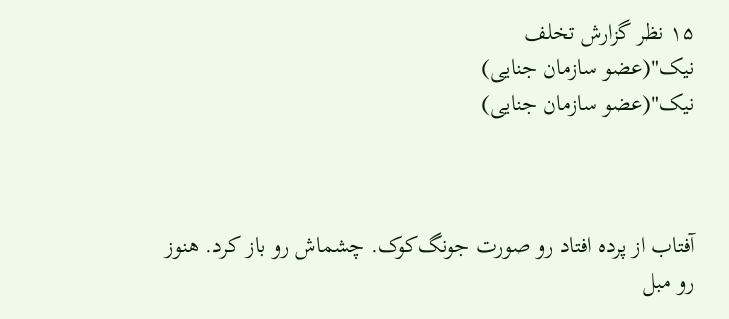۱۵ نظر گزارش تخلف
نیک"(عضو سازمان جنایی)
نیک"(عضو سازمان جنایی)



آفتاب از پرده افتاد رو صورت جونگ‌کوک. چشماش رو باز کرد. هنوز رو مبل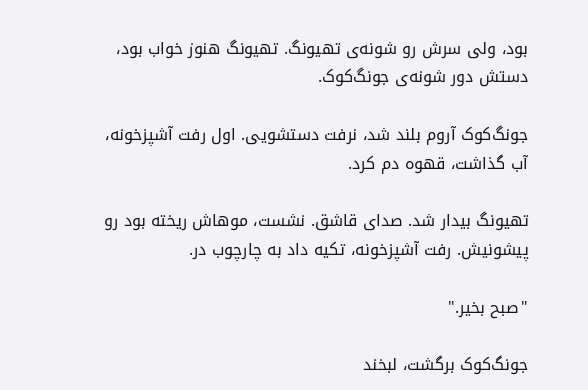بود، ولی سرش رو شونه‌ی تهیونگ. تهیونگ هنوز خواب بود، دستش دور شونه‌ی جونگ‌کوک.

جونگ‌کوک آروم بلند شد، نرفت دستشویی. اول رفت آشپزخونه، آب گذاشت، قهوه دم کرد.

تهیونگ بیدار شد. صدای قاشق. نشست، موهاش ریخته بود رو پیشونیش. رفت آشپزخونه، تکیه داد به چارچوب در.

"صبح بخیر."

جونگ‌کوک برگشت، لبخند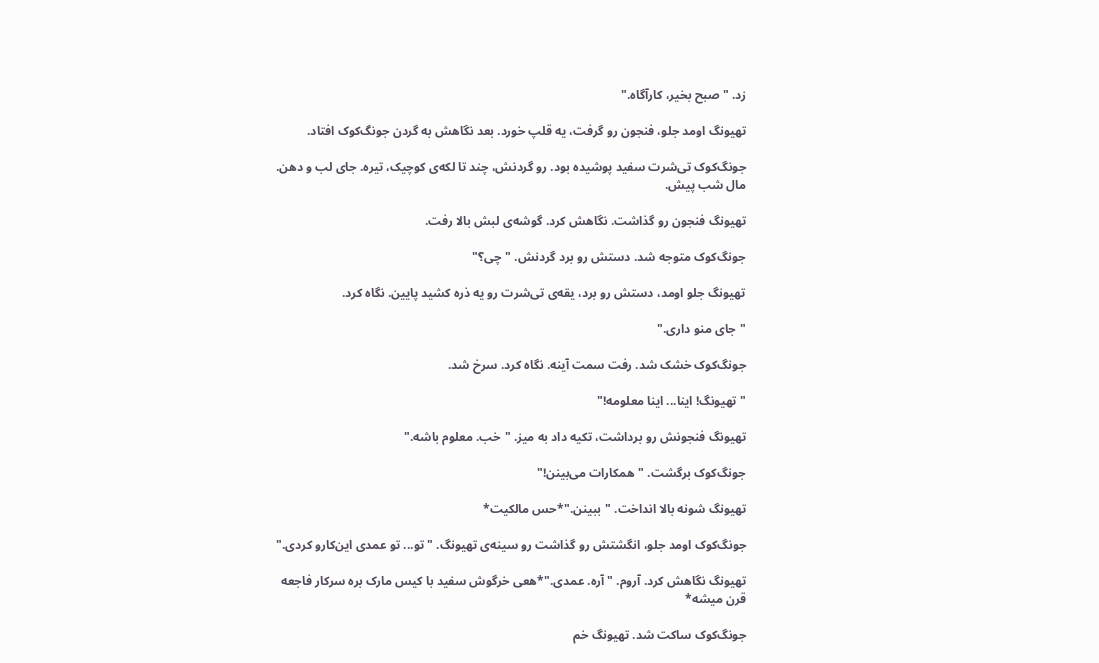زد. "صبح بخیر، کارآگاه."

تهیونگ اومد جلو، فنجون رو گرفت، یه قلپ خورد. بعد نگاهش به گردن جونگ‌کوک افتاد.

جونگ‌کوک تی‌شرت سفید پوشیده بود. رو گردنش، چند تا لکه‌ی کوچیک، تیره. جای لب و دهن. مال شب پیش.

تهیونگ فنجون رو گذاشت. نگاهش کرد. گوشه‌ی لبش بالا رفت.

جونگ‌کوک متوجه شد. دستش رو برد گردنش. "چی؟"

تهیونگ جلو اومد، دستش رو برد، یقه‌ی تی‌شرت رو یه ذره کشید پایین. نگاه کرد.

"جای منو داری."

جونگ‌کوک خشک شد. رفت سمت آینه. نگاه کرد. سرخ شد.

"تهیونگ! اینا... اینا معلومه!"

تهیونگ فنجونش رو برداشت، تکیه داد به میز. "خب. معلوم باشه."

جونگ‌کوک برگشت. "همکارات می‌بینن!"

تهیونگ شونه بالا انداخت. "ببینن."*حس مالکیت*

جونگ‌کوک اومد جلو، انگشتش رو گذاشت رو سینه‌ی تهیونگ. "تو... تو عمدی این‌کارو کردی."

تهیونگ نگاهش کرد. آروم. "آره. عمدی."*هعی خرگوش سفید با کیس مارک بره سرکار فاجعه قرن میشه*

جونگ‌کوک ساکت شد. تهیونگ خم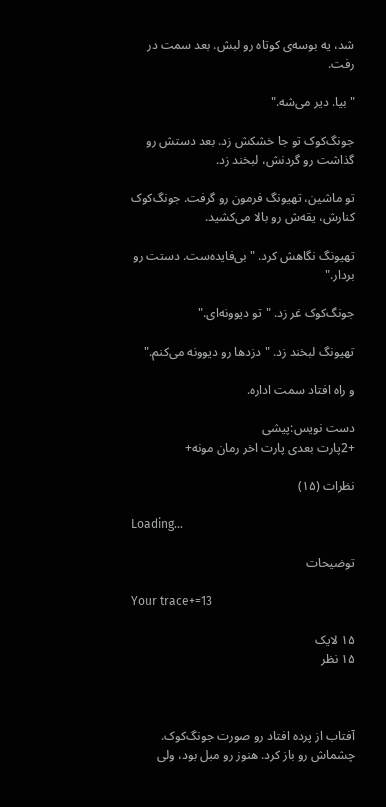شد، یه بوسه‌ی کوتاه رو لبش. بعد سمت در رفت.

"بیا. دیر می‌شه."

جونگ‌کوک تو جا خشکش زد. بعد دستش رو گذاشت رو گردنش، لبخند زد.

تو ماشین، تهیونگ فرمون رو گرفت. جونگ‌کوک کنارش، یقه‌ش رو بالا می‌کشید.

تهیونگ نگاهش کرد. "بی‌فایده‌ست. دستت رو بردار."

جونگ‌کوک غر زد. "تو دیوونه‌ای."

تهیونگ لبخند زد. "دزدها رو دیوونه می‌کنم."

و راه افتاد سمت اداره.

دست نویس:پیشی
+2پارت بعدی پارت اخر رمان مونه+

نظرات (۱۵)

Loading...

توضیحات

Your trace+=13

۱۵ لایک
۱۵ نظر



آفتاب از پرده افتاد رو صورت جونگ‌کوک. چشماش رو باز کرد. هنوز رو مبل بود، ولی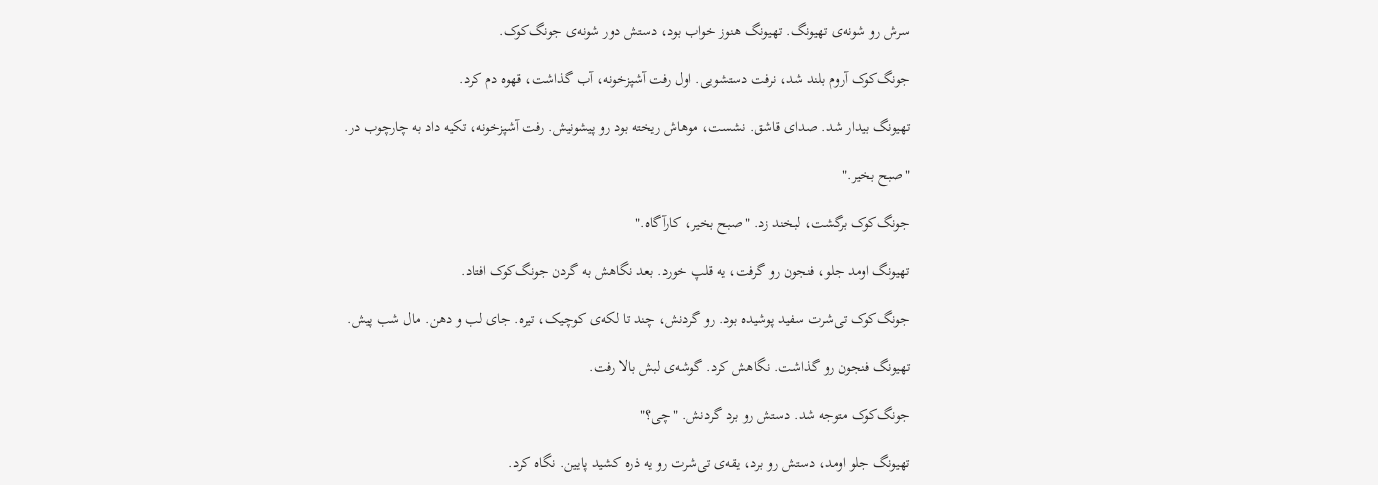سرش رو شونه‌ی تهیونگ. تهیونگ هنوز خواب بود، دستش دور شونه‌ی جونگ‌کوک.

جونگ‌کوک آروم بلند شد، نرفت دستشویی. اول رفت آشپزخونه، آب گذاشت، قهوه دم کرد.

تهیونگ بیدار شد. صدای قاشق. نشست، موهاش ریخته بود رو پیشونیش. رفت آشپزخونه، تکیه داد به چارچوب در.

"صبح بخیر."

جونگ‌کوک برگشت، لبخند زد. "صبح بخیر، کارآگاه."

تهیونگ اومد جلو، فنجون رو گرفت، یه قلپ خورد. بعد نگاهش به گردن جونگ‌کوک افتاد.

جونگ‌کوک تی‌شرت سفید پوشیده بود. رو گردنش، چند تا لکه‌ی کوچیک، تیره. جای لب و دهن. مال شب پیش.

تهیونگ فنجون رو گذاشت. نگاهش کرد. گوشه‌ی لبش بالا رفت.

جونگ‌کوک متوجه شد. دستش رو برد گردنش. "چی؟"

تهیونگ جلو اومد، دستش رو برد، یقه‌ی تی‌شرت رو یه ذره کشید پایین. نگاه کرد.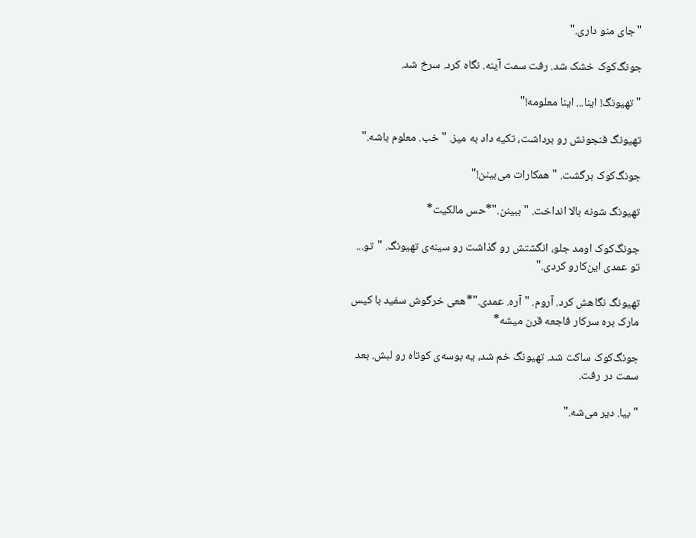"جای منو داری."

جونگ‌کوک خشک شد. رفت سمت آینه. نگاه کرد. سرخ شد.

"تهیونگ! اینا... اینا معلومه!"

تهیونگ فنجونش رو برداشت، تکیه داد به میز. "خب. معلوم باشه."

جونگ‌کوک برگشت. "همکارات می‌بینن!"

تهیونگ شونه بالا انداخت. "ببینن."*حس مالکیت*

جونگ‌کوک اومد جلو، انگشتش رو گذاشت رو سینه‌ی تهیونگ. "تو... تو عمدی این‌کارو کردی."

تهیونگ نگاهش کرد. آروم. "آره. عمدی."*هعی خرگوش سفید با کیس مارک بره سرکار فاجعه قرن میشه*

جونگ‌کوک ساکت شد. تهیونگ خم شد، یه بوسه‌ی کوتاه رو لبش. بعد سمت در رفت.

"بیا. دیر می‌شه."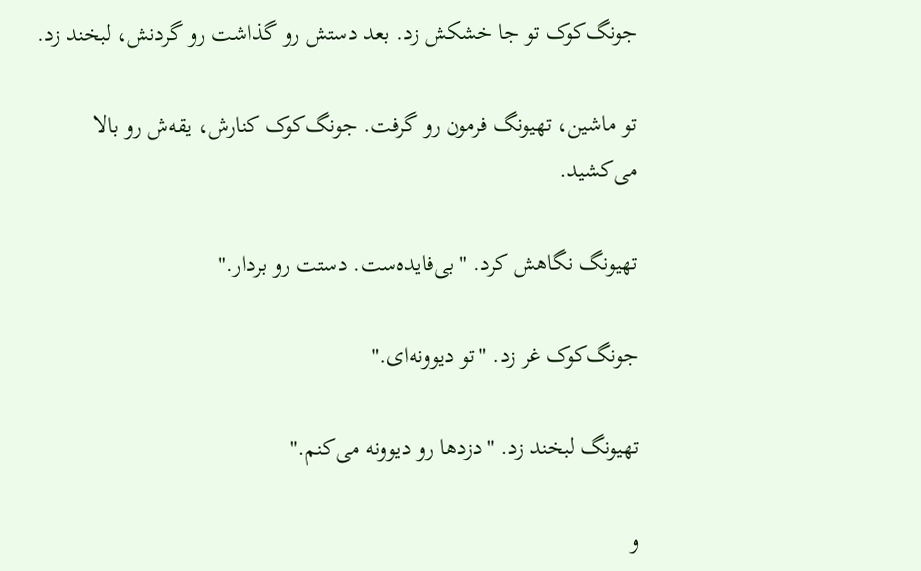جونگ‌کوک تو جا خشکش زد. بعد دستش رو گذاشت رو گردنش، لبخند زد.

تو ماشین، تهیونگ فرمون رو گرفت. جونگ‌کوک کنارش، یقه‌ش رو بالا می‌کشید.

تهیونگ نگاهش کرد. "بی‌فایده‌ست. دستت رو بردار."

جونگ‌کوک غر زد. "تو دیوونه‌ای."

تهیونگ لبخند زد. "دزدها رو دیوونه می‌کنم."

و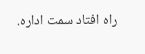راه افتاد سمت اداره.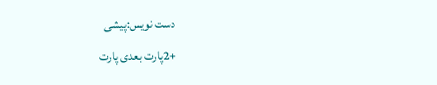دست نویس:پیشی
+2پارت بعدی پارت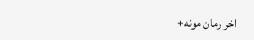اخر رمان مونه+